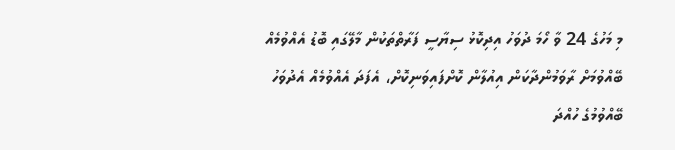މި މަހުގެ 24 ވާ ހޯމަ ދުވަހު އިދިކޮޅު ސިޔާސީ ފަރާތްތަކުން މާލޭގައި ބޮޑު އެއްވުމެއް ބޭއްވުމަށް ރާވަމުންދާކަން އިއުލާން ކޮށްފައިވަނިކޮށް، އެފަދަ އެއްވުމެއް އެދުވަހު ބޭއްވުމުގެ ހުއްދަ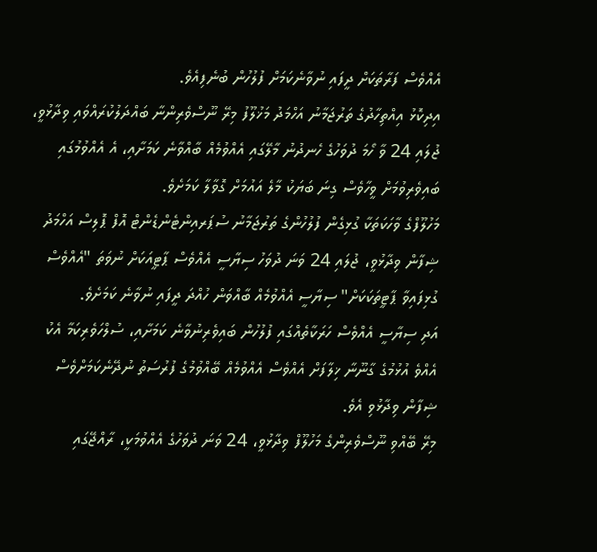އެއްވެސް ފަރާތަކަށް ދީފައި ނުވާނެކަމަށް ފުލުހުން ބުނެފިއެވެ.
އިދިކޮޅު އިއްތިހާދުގެ ތަރުޖަމާނު އަހްމަދު މަޚުލޫފު މިރޭ ނޫސްވެރިންނާ ބައްދަލުކުރައްވައި ވިދާޅުވީ، ޖުލައި 24 ވާ ހޯމަ ދުވަހުގެ ހެނދުނު މާލޭގައި އެއްވުމެއް ބާއްވާނެ ކަމަށާއި، އެ އެއްވުމުގައި ބައިވެރިވުމަށް ވީހާވެސް ގިނަ ބަޔަކު މާލެ އައުމަށް ގޮވާލާ ކަމަށެވެ.
މަހުލޫފްގެ ވާހަކަތަކާ ގުޅިގެން ފުލުހުންގެ ތަރުޖަމާނު ސުޕަރއިންޓެންޑެންޓް އޮފް ޕޮލިސް އަހްމަދު ޝިފާން ވިދާޅުވީ، ޖުލައި 24 ވަނަ ދުވަހު ސިޔާސީ އެއްވެސް ޕާޓީއަކަށް ނުވަތަ "އެއްވެސް ގުޅިފައިވާ ޕާޓީތަކަކަށް" ސިޔާސީ އެއްވުމެއް ބާއްވަން ހުއްދަ ދީފައި ނުވާނެ ކަމަށެވެ.
އަދި ސިޔާސީ އެއްވެސް ހަރަކާތެއްގައި ފުލުހުން ބައިވެރިނުވާނެ ކަމަށާއި، ސުލްހަވެރިކަމާ އެކު އެއްވެ އުޅުމުގެ ގާނޫނާ ޚިލާފަށް އެއްވެސް އެއްވުމެއް ބޭއްވުމުގެ ފުރުސަތު ނުދޭނެކަމަށްވެސް ޝިފާން ވިދާޅުވި އެވެ.
މިރޭ ބޭއްވި ނޫސްވެރިންގެ މަހުލޫފް ވިދާޅުވީ، 24 ވަނަ ދުވަހުގެ އެއްވުމަކީ، ރާއްޖޭގައި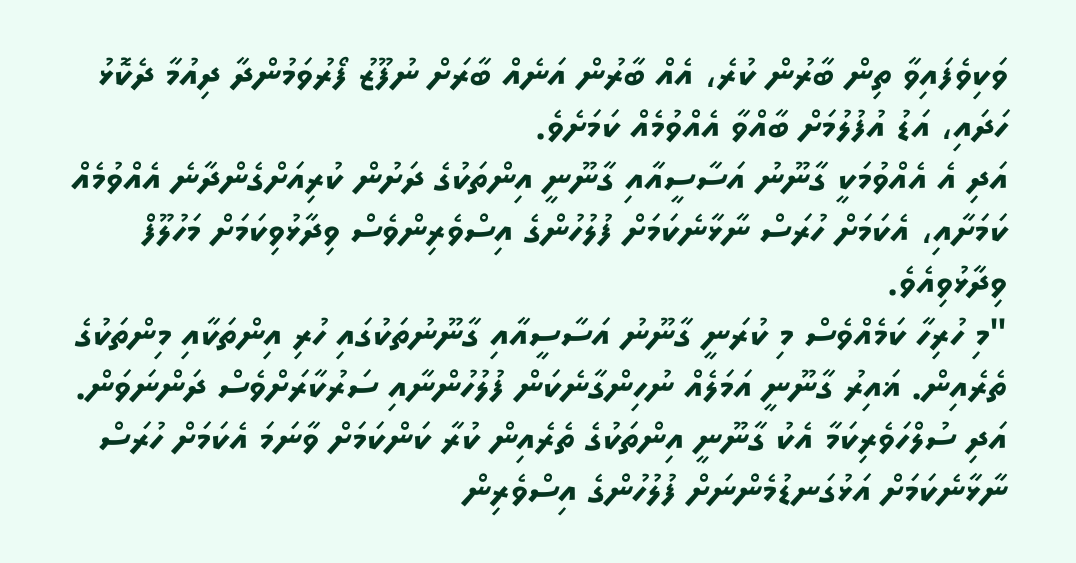ވަކިވެފައިވާ ތިން ބާރުން ކުރެ، އެއް ބާރުން އަނެއް ބާރަށް ނުފޫޒު ފޯރުވަމުންދާ ދިއުމާ ދެކޮޅު ހަދައި، އަޑު އުފުލުމަށް ބާއްވާ އެއްވުމެއް ކަމަށެވެ.
އަދި އެ އެއްވުމަކީ ގާނޫނު އަސާސީއާއި ގާނޫނީ އިންތަކުގެ ދަށުން ކުރިއަށްގެންދާނެ އެއްވުމެއް ކަމަށާއި، އެކަމަށް ހުރަސް ނާޅާނެކަމަށް ފުލުހުންގެ އިސްވެރިންވެސް ވިދާޅުވިކަމަށް މަހުލޫފް ވިދާޅުވިއެވެ.
"މި ހުރިހާ ކަމެއްވެސް މި ކުރަނީ ގާނޫނު އަސާސީއާއި ގާނޫނުތަކުގައި ހުރި އިންތަކާއި މިންތަކުގެ ތެރެއިން. ޣައިރު ގާނޫނީ އަމަލެއް ނުހިންގާނެކަން ފުލުހުންނާއި ސަރުކާރަށްވެސް ދަންނަވަން. އަދި ސުލްހަވެރިކަމާ އެކު ގާނޫނީ އިންތަކުގެ ތެރެއިން ކުރާ ކަންކަމަށް ވާނަމަ އެކަމަށް ހުރަސް ނާޅާނެކަމަށް އަޅުގަނޑުމެންނަށް ފުލުހުންގެ އިސްވެރިން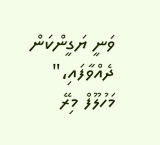ވަނީ ޔަގީންކަން ދެއްވާފައި،" މަހުލޫފް މިރޭ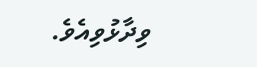ވިދާޅުވިއެވެ.